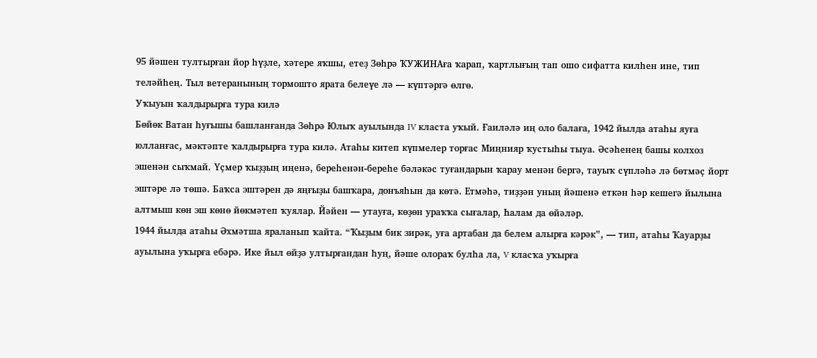95 йәшен тултырған йор һүҙле, хәтере яҡшы, етеҙ Зөһрә ҠУЖИНАға ҡарап, ҡартлығың тап ошо сифатта килһен ине, тип теләйһең. Тыл ветеранының тормошто ярата белеүе лә — күптәргә өлгө.
Уҡыуын ҡалдырырға тура килә
Бөйөк Ватан һуғышы башланғанда Зөһрә Юлыҡ ауылында IV класта уҡый. Ғаиләлә иң оло балаға, 1942 йылда атаһы яуға юлланғас, мәктәпте ҡалдырырға тура килә. Атаһы китеп күпмелер торғас Миңнияр ҡустыһы тыуа. Әсәһенең башы колхоз эшенән сыҡмай. Үҫмер ҡыҙҙың иңенә, береһенән-береһе бәләкәс туғандарын ҡарау менән бергә, тауыҡ сүпләһә лә бөтмәҫ йорт эштәре лә төшә. Баҡса эштәрен дә яңғыҙы башҡара, донъяһын да көтә. Етмәһә, тиҙҙән уның йәшенә еткән һәр кешегә йылына алтмыш көн эш көнө йөкмәтеп ҡуялар. Йәйен — утауға, көҙөн ураҡҡа сығалар, Һалам да өйәләр.
1944 йылда атаһы Әхмәтша яраланып ҡайта. “Ҡыҙым бик зирәк, уға артабан да белем алырға кәрәк”, — тип, атаһы Ҡауарҙы ауылына уҡырға ебәрә. Ике йыл өйҙә ултырғандан һуң, йәше олораҡ булһа ла, V класҡа уҡырға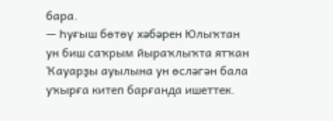бара.
— Һуғыш бөтөү хәбәрен Юлыҡтан ун биш саҡрым йыраҡлыҡта ятҡан Ҡауарҙы ауылына ун өсләгән бала уҡырға китеп барғанда ишеттек.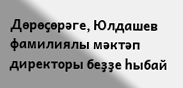Дөрөҫөрәге, Юлдашев фамилиялы мәктәп директоры беҙҙе һыбай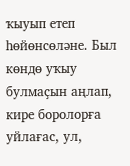ҡыуып етеп һөйөнсөләне. Был көндө уҡыу булмаҫын аңлап, кире боролорға уйлағас, ул,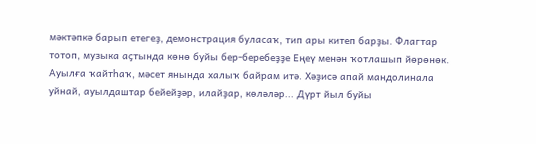мәктәпкә барып етегеҙ, демонстрация буласаҡ, тип ары китеп барҙы. Флагтар тотоп, музыка аҫтында көнө буйы бер-беребеҙҙе Еңеү менән ҡотлашып йөрөнөк. Ауылға ҡайтһаҡ, мәсет янында халыҡ байрам итә. Хәҙисә апай мандолинала уйнай, ауылдаштар бейейҙәр, илайҙар, көләләр... Дүрт йыл буйы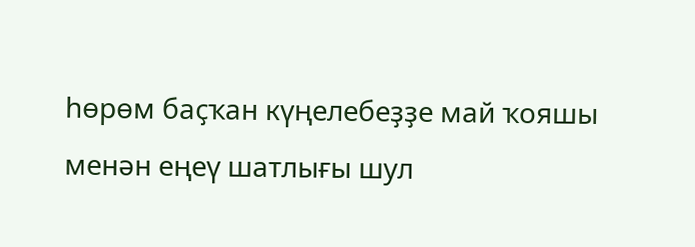һөрөм баҫҡан күңелебеҙҙе май ҡояшы менән еңеү шатлығы шул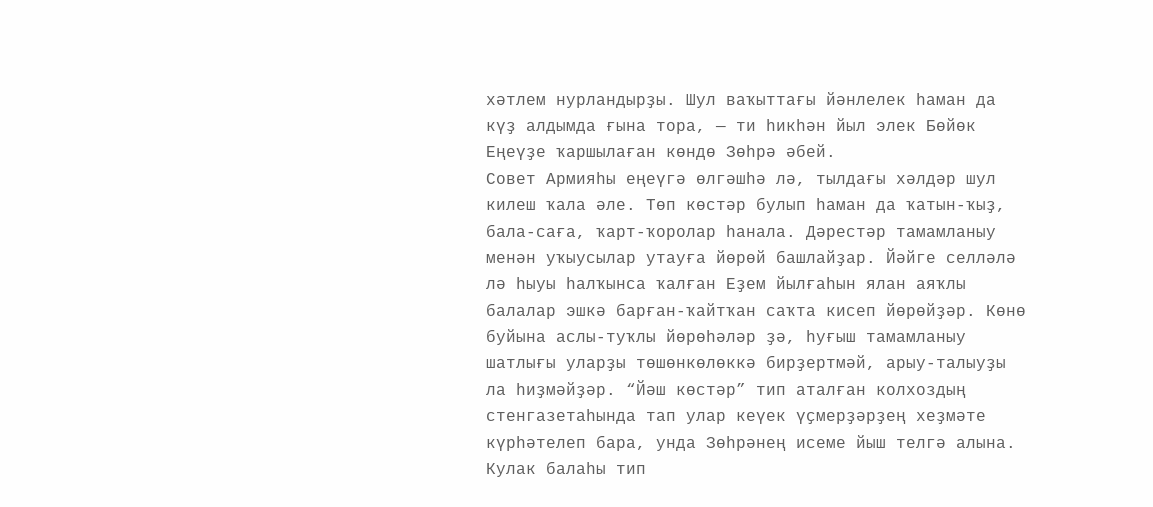хәтлем нурландырҙы. Шул ваҡыттағы йәнлелек һаман да күҙ алдымда ғына тора, — ти һикһән йыл элек Бөйөк Еңеүҙе ҡаршылаған көндө Зөһрә әбей.
Совет Армияһы еңеүгә өлгәшһә лә, тылдағы хәлдәр шул килеш ҡала әле. Төп көстәр булып һаман да ҡатын-ҡыҙ, бала-саға, ҡарт-ҡоролар һанала. Дәрестәр тамамланыу менән уҡыусылар утауға йөрөй башлайҙар. Йәйге селләлә лә һыуы һалҡынса ҡалған Еҙем йылғаһын ялан аяҡлы балалар эшкә барған-ҡайтҡан саҡта кисеп йөрөйҙәр. Көнө буйына аслы-туҡлы йөрөһәләр ҙә, һуғыш тамамланыу шатлығы уларҙы төшөнкөлөккә бирҙертмәй, арыу-талыуҙы ла һиҙмәйҙәр. “Йәш көстәр” тип аталған колхоздың стенгазетаһында тап улар кеүек үҫмерҙәрҙең хеҙмәте күрһәтелеп бара, унда Зөһрәнең исеме йыш телгә алына.
Кулак балаһы тип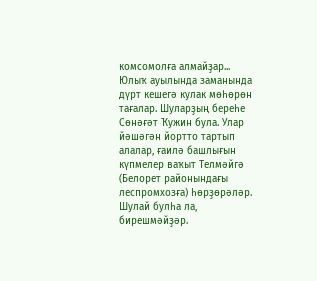комсомолға алмайҙар...
Юлыҡ ауылында заманында дүрт кешегә кулак мөһөрөн тағалар. Шуларҙың береһе Сөнәғәт Ҡужин була. Улар йәшәгән йортто тартып алалар, ғаилә башлығын күпмелер ваҡыт Телмәйгә (Белорет районындағы леспромхозға) һөрҙөрәләр. Шулай булһа ла, бирешмәйҙәр.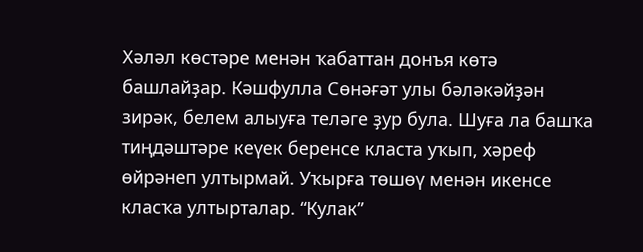Хәләл көстәре менән ҡабаттан донъя көтә башлайҙар. Кәшфулла Сөнәғәт улы бәләкәйҙән зирәк, белем алыуға теләге ҙур була. Шуға ла башҡа тиңдәштәре кеүек беренсе класта уҡып, хәреф өйрәнеп ултырмай. Уҡырға төшөү менән икенсе класҡа ултырталар. “Кулак”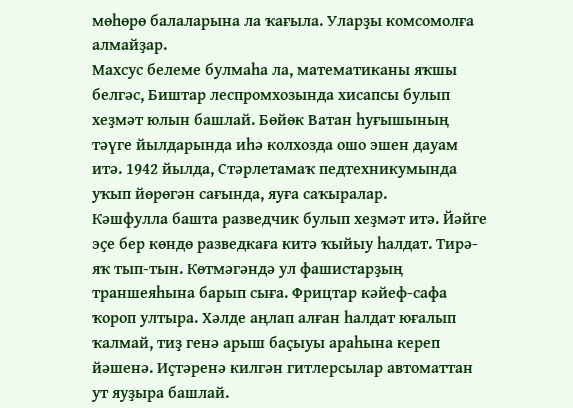мөһөрө балаларына ла ҡағыла. Уларҙы комсомолға алмайҙар.
Махсус белеме булмаһа ла, математиканы яҡшы белгәс, Биштар леспромхозында хисапсы булып хеҙмәт юлын башлай. Бөйөк Ватан һуғышының тәүге йылдарында иһә колхозда ошо эшен дауам итә. 1942 йылда, Стәрлетамаҡ педтехникумында уҡып йөрөгән сағында, яуға саҡыралар.
Кәшфулла башта разведчик булып хеҙмәт итә. Йәйге эҫе бер көндө разведкаға китә ҡыйыу һалдат. Тирә-яҡ тып-тын. Көтмәгәндә ул фашистарҙың траншеяһына барып сыға. Фрицтар кәйеф-сафа ҡороп ултыра. Хәлде аңлап алған һалдат юғалып ҡалмай, тиҙ генә арыш баҫыуы араһына кереп йәшенә. Иҫтәренә килгән гитлерсылар автоматтан ут яуҙыра башлай.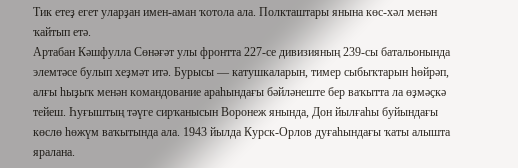Тик етеҙ егет уларҙан имен-аман ҡотола ала. Полкташтары янына көс-хәл менән ҡайтып етә.
Артабан Кәшфулла Сөнәғәт улы фронтта 227-се дивизияның 239-сы батальонында элемтәсе булып хеҙмәт итә. Бурысы — катушкаларын, тимер сыбыҡтарын һөйрәп, алғы һыҙыҡ менән командование араһындағы бәйләнеште бер ваҡытта ла өҙмәҫкә тейеш. Һуғыштың тәүге сирҡанысын Воронеж янында, Дон йылғаһы буйындағы көслө һөжүм ваҡытында ала. 1943 йылда Курск-Орлов дуғаһындағы ҡаты алышта яралана.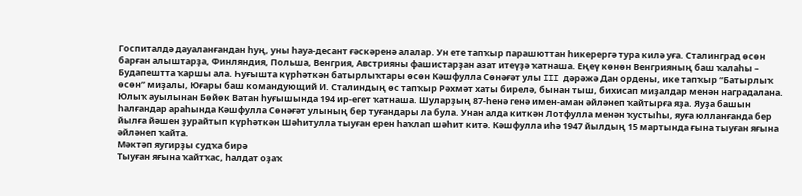Госпиталдә дауаланғандан һуң, уны һауа-десант ғәскәренә алалар. Ун ете тапҡыр парашюттан һикерергә тура килә уға. Сталинград өсөн барған алыштарҙа, Финляндия, Польша, Венгрия, Австрияны фашистарҙан азат итеүҙә ҡатнаша. Еңеү көнөн Венгрияның баш ҡалаһы – Будапештта ҡаршы ала. Һуғышта күрһәткән батырлыҡтары өсөн Кәшфулла Сөнәғәт улы III дәрәжә Дан ордены, ике тапҡыр “Батырлыҡ өсөн” миҙалы, Юғары баш командующий И. Сталиндың өс тапҡыр Рәхмәт хаты бирелә, бынан тыш, бихисап миҙалдар менән наградалана.
Юлыҡ ауылынан Бөйөк Ватан һуғышында 194 ир-егет ҡатнаша. Шуларҙың 87-һенә генә имен-аман әйләнеп ҡайтырға яҙа. Яуҙа башын һалғандар араһында Кәшфулла Сөнәғәт улының бер туғандары ла була. Унан алда киткән Лотфулла менән ҡустыһы, яуға юлланғанда бер йылға йәшен ҙурайтып күрһәткән Шәһитулла тыуған ерен һаҡлап шәһит китә. Кәшфулла иһә 1947 йылдың 15 мартында ғына тыуған яғына әйләнеп ҡайта.
Мәктәп яугирҙы судҡа бирә
Тыуған яғына ҡайтҡас, һалдат оҙаҡ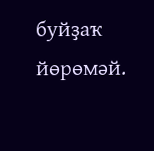буйҙаҡ йөрөмәй.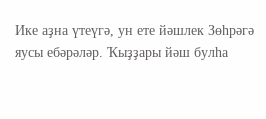Ике аҙна үтеүгә, ун ете йәшлек Зөһрәгә яусы ебәрәләр. Ҡыҙҙары йәш булһа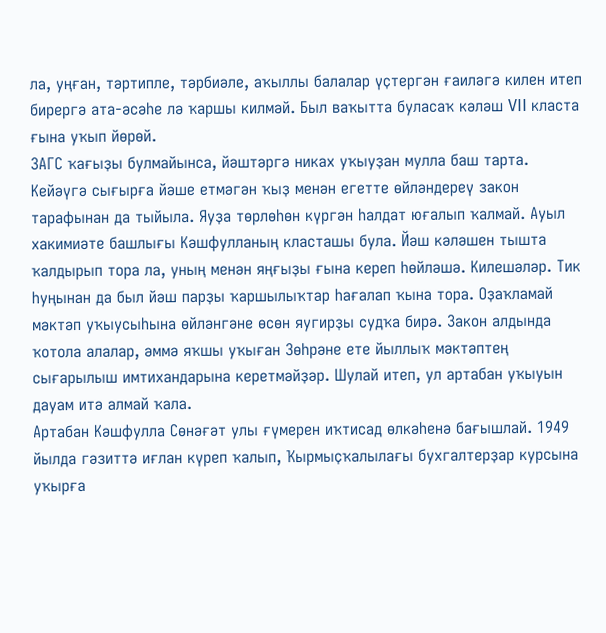ла, уңған, тәртипле, тәрбиәле, аҡыллы балалар үҫтергән ғаиләгә килен итеп бирергә ата-әсәһе лә ҡаршы килмәй. Был ваҡытта буласаҡ кәләш VII класта ғына уҡып йөрөй.
ЗАГС ҡағыҙы булмайынса, йәштәргә никах уҡыуҙан мулла баш тарта. Кейәүгә сығырға йәше етмәгән ҡыҙ менән егетте өйләндереү закон тарафынан да тыйыла. Яуҙа төрлөһөн күргән һалдат юғалып ҡалмай. Ауыл хакимиәте башлығы Кәшфулланың класташы була. Йәш кәләшен тышта ҡалдырып тора ла, уның менән яңғыҙы ғына кереп һөйләшә. Килешәләр. Тик һуңынан да был йәш парҙы ҡаршылыҡтар һағалап ҡына тора. Оҙаҡламай мәктәп уҡыусыһына өйләнгәне өсөн яугирҙы судҡа бирә. Закон алдында ҡотола алалар, әммә яҡшы уҡыған Зөһрәне ете йыллыҡ мәктәптең сығарылыш имтихандарына керетмәйҙәр. Шулай итеп, ул артабан уҡыуын дауам итә алмай ҡала.
Артабан Кәшфулла Сөнәғәт улы ғүмерен иҡтисад өлкәһенә бағышлай. 1949 йылда гәзиттә иғлан күреп ҡалып, Ҡырмыҫҡалылағы бухгалтерҙар курсына уҡырға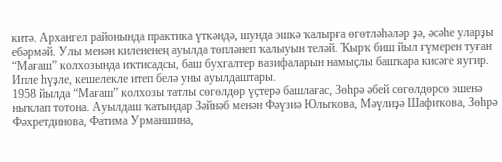китә. Архангел районында практика үткәндә, шунда эшкә ҡалырға өгөтләһәләр ҙә, әсәһе уларҙы ебәрмәй. Улы менән килененең ауылда төпләнеп ҡалыуын теләй. Ҡырҡ биш йыл ғүмерен туған “Мағаш” колхозында иҡтисадсы, баш бухгалтер вазифаларын намыҫлы башҡара кисәге яугир. Ипле һүҙле, кешелекле итеп белә уны ауылдаштары.
1958 йылда “Мағаш” колхозы татлы сөгөлдөр үҫтерә башлағас, Зөһрә әбей сөгөлдөрсө эшенә ныҡлап тотона. Ауылдаш ҡатындар Зәйнәб менән Фәүзиә Юлыҡова, Мәүлиҙә Шафиҡова, Зөһрә Фәхретдинова, Фатима Урманшина,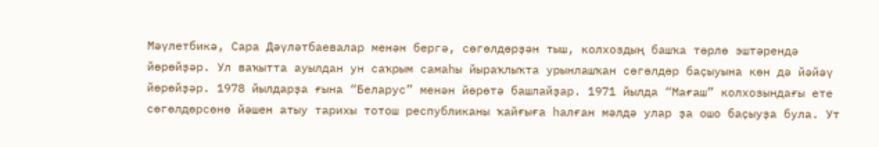Мәүлетбикә, Сара Дәүләтбаевалар менән бергә, сөгөлдөрҙән тыш, колхоздың башҡа төрлө эштәрендә йөрөйҙәр. Ул ваҡытта ауылдан ун саҡрым самаһы йыраҡлыҡта урынлашҡан сөгөлдөр баҫыуына көн дә йәйәү йөрөйҙәр. 1978 йылдарҙа ғына “Беларус” менән йөрөтә башлайҙар. 1971 йылда “Мағаш” колхозындағы ете сөгөлдөрсөнө йәшен атыу тарихы тотош республиканы ҡайғыға һалған мәлдә улар ҙа ошо баҫыуҙа була. Ут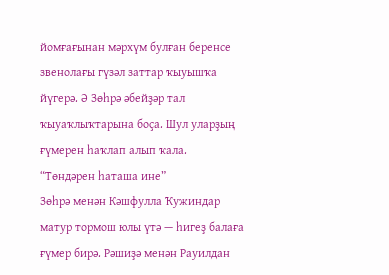йомғағынан мәрхүм булған беренсе звенолағы гүзәл заттар ҡыуышҡа йүгерә. Ә Зөһрә әбейҙәр тал ҡыуаҡлыҡтарына боҫа. Шул уларҙың ғүмерен һаҡлап алып ҡала.
“Төндәрен һаташа ине”
Зөһрә менән Кәшфулла Ҡужиндар матур тормош юлы үтә — һигеҙ балаға ғүмер бирә. Рәшиҙә менән Рауилдан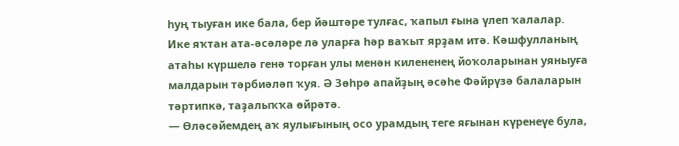һуң тыуған ике бала, бер йәштәре тулғас, ҡапыл ғына үлеп ҡалалар.
Ике яҡтан ата-әсәләре лә уларға һәр ваҡыт ярҙам итә. Кәшфулланың атаһы күршелә генә торған улы менән килененең йоҡоларынан уяныуға малдарын тәрбиәләп ҡуя. Ә Зөһрә апайҙың әсәһе Фәйрүзә балаларын тәртипкә, таҙалыҡҡа өйрәтә.
— Өләсәйемдең аҡ яулығының осо урамдың теге яғынан күренеүе була,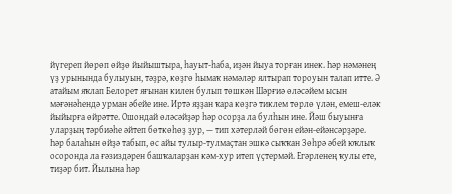йүгереп йөрөп өйҙө йыйыштыра, һауыт-һаба, иҙән йыуа торған инек. Һәр нәмәнең үҙ урынында булыуын, тәҙрә, көҙгө һымаҡ нәмәләр ялтырап тороуын талап итте. Ә атайым яҡлап Белорет яғынан килен булып төшкән Шәрғиә өләсәйем ысын мәғәнәһендә урман әбейе ине. Иртә яҙҙан ҡара көҙгә тиклем төрлө үлән, емеш-еләк йыйырға өйрәтте. Ошондай өләсәйҙәр һәр осорҙа ла булһын ине. Йәш быуынға уларҙың тәрбиәһе әйтеп бөткөһөҙ ҙур, — тип хәтерләй бөгөн ейән-ейәнсәрҙәре.
Һәр балаһын өйҙә табып, өс айы тулыр-тулмаҫтан эшкә сыҡҡан Зөһрә әбей юҡлыҡ осоронда ла ғәзиздәрен башҡаларҙан кәм-хур итеп үҫтермәй. Егәрленең ҡулы ете, тиҙәр бит. Йылына һәр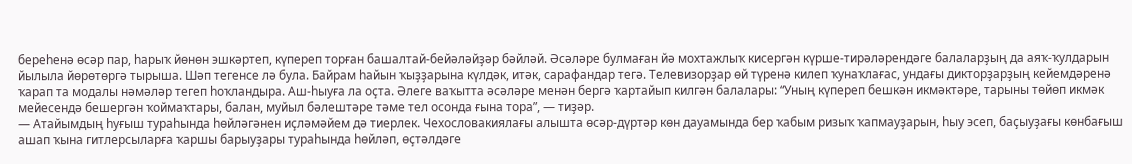береһенә өсәр пар, һарыҡ йөнөн эшкәртеп, күпереп торған башалтай-бейәләйҙәр бәйләй. Әсәләре булмаған йә мохтажлыҡ кисергән күрше-тирәләрендәге балаларҙың да аяҡ-ҡулдарын йылыла йөрөтөргә тырыша. Шәп тегенсе лә була. Байрам һайын ҡыҙҙарына күлдәк, итәк, сарафандар тегә. Телевизорҙар өй түренә килеп ҡунаҡлағас, ундағы дикторҙарҙың кейемдәренә ҡарап та модалы нәмәләр тегеп һоҡландыра. Аш-һыуға ла оҫта. Әлеге ваҡытта әсәләре менән бергә ҡартайып килгән балалары: “Уның күпереп бешкән икмәктәре, тарыны төйөп икмәк мейесендә бешергән ҡоймаҡтары, балан, муйыл бәлештәре тәме тел осонда ғына тора”, — тиҙәр.
— Атайымдың һуғыш тураһында һөйләгәнен иҫләмәйем дә тиерлек. Чехословакиялағы алышта өсәр-дүртәр көн дауамында бер ҡабым ризыҡ ҡапмауҙарын, һыу эсеп, баҫыуҙағы көнбағыш ашап ҡына гитлерсыларға ҡаршы барыуҙары тураһында һөйләп, өҫтәлдәге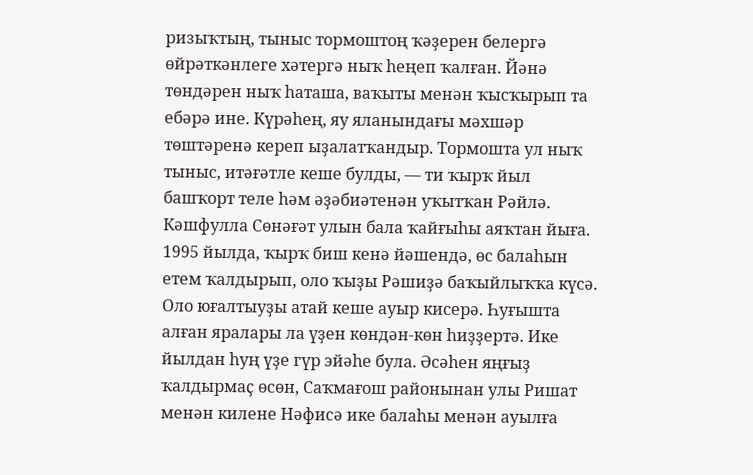ризыҡтың, тыныс тормоштоң ҡәҙерен белергә өйрәткәнлеге хәтергә ныҡ һеңеп ҡалған. Йәнә төндәрен ныҡ һаташа, ваҡыты менән ҡысҡырып та ебәрә ине. Күрәһең, яу яланындағы мәхшәр төштәренә кереп ыҙалатҡандыр. Тормошта ул ныҡ тыныс, итәғәтле кеше булды, — ти ҡырҡ йыл башҡорт теле һәм әҙәбиәтенән уҡытҡан Рәйлә.
Кәшфулла Сөнәғәт улын бала ҡайғыһы аяҡтан йыға. 1995 йылда, ҡырҡ биш кенә йәшендә, өс балаһын етем ҡалдырып, оло ҡыҙы Рәшиҙә баҡыйлыҡҡа күсә. Оло юғалтыуҙы атай кеше ауыр кисерә. Һуғышта алған яралары ла үҙен көндән-көн һиҙҙертә. Ике йылдан һуң үҙе гүр эйәһе була. Әсәһен яңғыҙ ҡалдырмаҫ өсөн, Саҡмағош районынан улы Ришат менән килене Нәфисә ике балаһы менән ауылға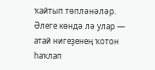ҡайтып төпләнәләр. Әлеге көндә лә улар — атай нигеҙенең ҡотон һаҡлап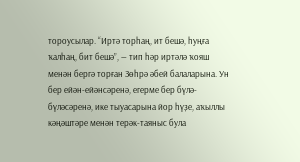тороусылар. “Иртә торһаң, ит бешә, һуңға ҡалһаң, бит бешә”, — тип һәр иртәлә ҡояш менән бергә торған Зөһрә әбей балаларына. Ун бер ейән-ейәнсәренә, егерме бер бүлә-бүләсәренә, ике тыуасарына йор һүҙе, аҡыллы кәңәштәре менән терәк-таяныс була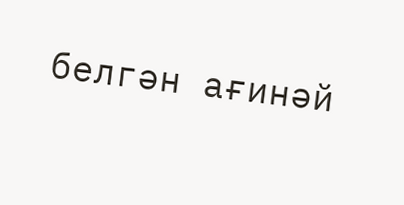белгән ағинәй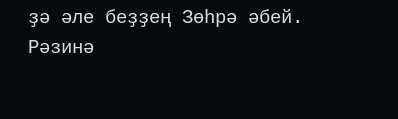ҙә әле беҙҙең Зөһрә әбей.
Рәзинә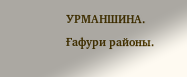УРМАНШИНА.
Ғафури районы.